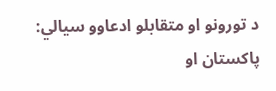د تورونو او متقابلو ادعاوو سیالي: پاکستان او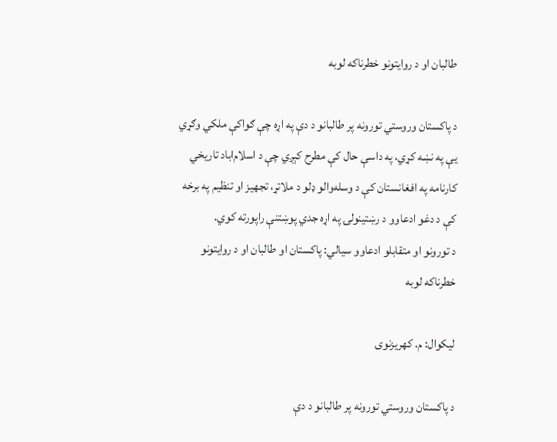طالبان او د روایتونو خطرناکه لوبه

د پاکستان وروستي تورونه پر طالبانو د دې په اړه چې ګواکې ملکي وګړي یې په نښه کړي، په داسې حال کې مطرح کېږي چې د اسلام‌اباد تاریخي کارنامه په افغانستان کې د وسله‌والو ډلو د ملاتړ، تجهیز او تنظیم په برخه کې د دغو ادعاوو د رښتینولۍ په اړه جدي پوښتنې راپورته کوي.
د تورونو او متقابلو ادعاوو سیالي: پاکستان او طالبان او د روایتونو خطرناکه لوبه

لیکوال: م. کهریزنوی

د پاکستان وروستي تورونه پر طالبانو د دې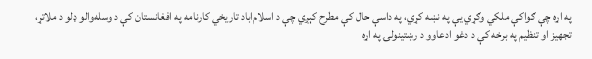په اړه چې ګواکې ملکي وګړي یې په نښه کړي، په داسې حال کې مطرح کېږي چې د اسلام‌اباد تاریخي کارنامه په افغانستان کې د وسله‌والو ډلو د ملاتړ، تجهیز او تنظیم په برخه کې د دغو ادعاوو د رښتینولۍ په اړه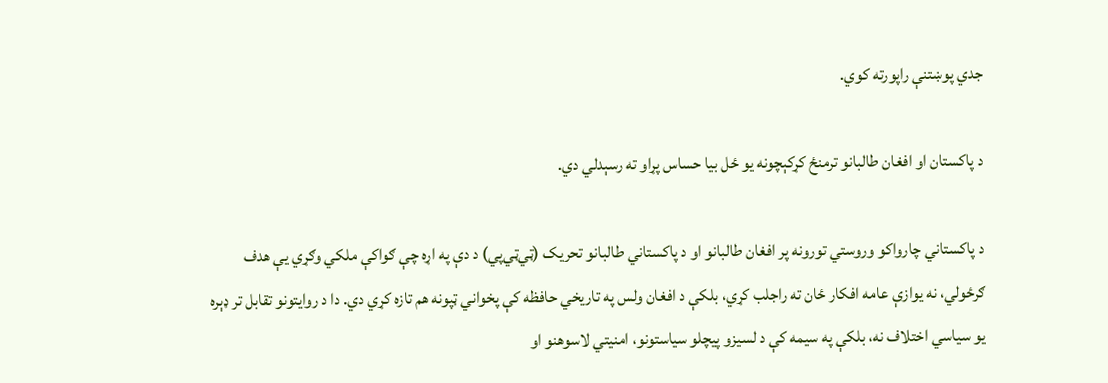جدي پوښتنې راپورته کوي.

د پاکستان او افغان طالبانو ترمنځ کړکېچونه یو ځل بیا حساس پړاو ته رسېدلي دي.

د پاکستاني چارواکو وروستي تورونه پر افغان طالبانو او د پاکستاني طالبانو تحریک (ټي‌ټي‌پي) د دې په اړه چې ګواکې ملکي وګړي یې هدف ګرځولي، نه یوازې عامه افکار ځان ته راجلب کړي، بلکې د افغان ولس په تاریخي حافظه کې پخواني ټپونه هم تازه کړي دي. دا د روایتونو تقابل تر ډېره یو سیاسي اختلاف نه، بلکې په سیمه کې د لسیزو پیچلو سیاستونو، امنیتي لاسوهنو او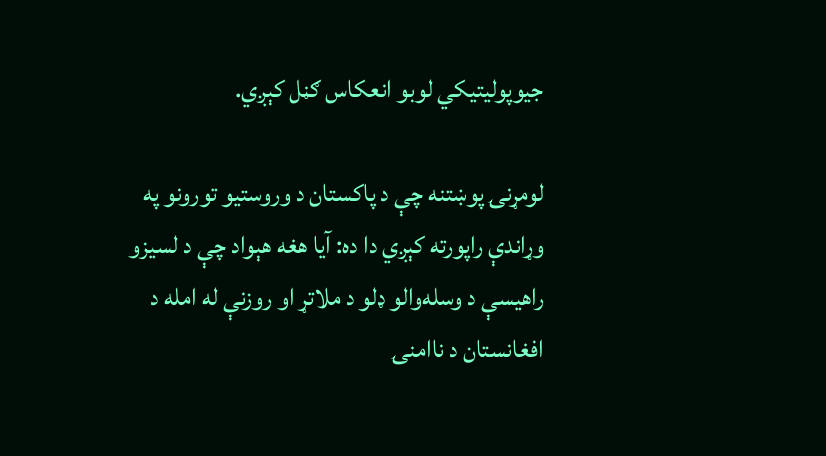جیوپولیتیکي لوبو انعکاس ګڼل کېږي.

لومړنۍ پوښتنه چې د پاکستان د وروستیو تورونو په وړاندې راپورته کېږي دا ده: آیا هغه هېواد چې د لسیزو راهیسې د وسله‌والو ډلو د ملاتړ او روزنې له امله د افغانستان د ناامنۍ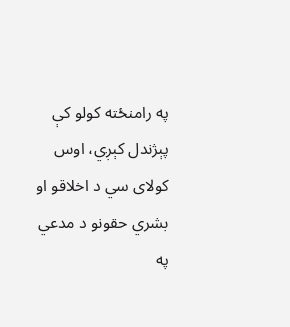په رامنځته کولو کې پېژندل کېږي، اوس کولای سي د اخلاقو او بشري حقونو د مدعي په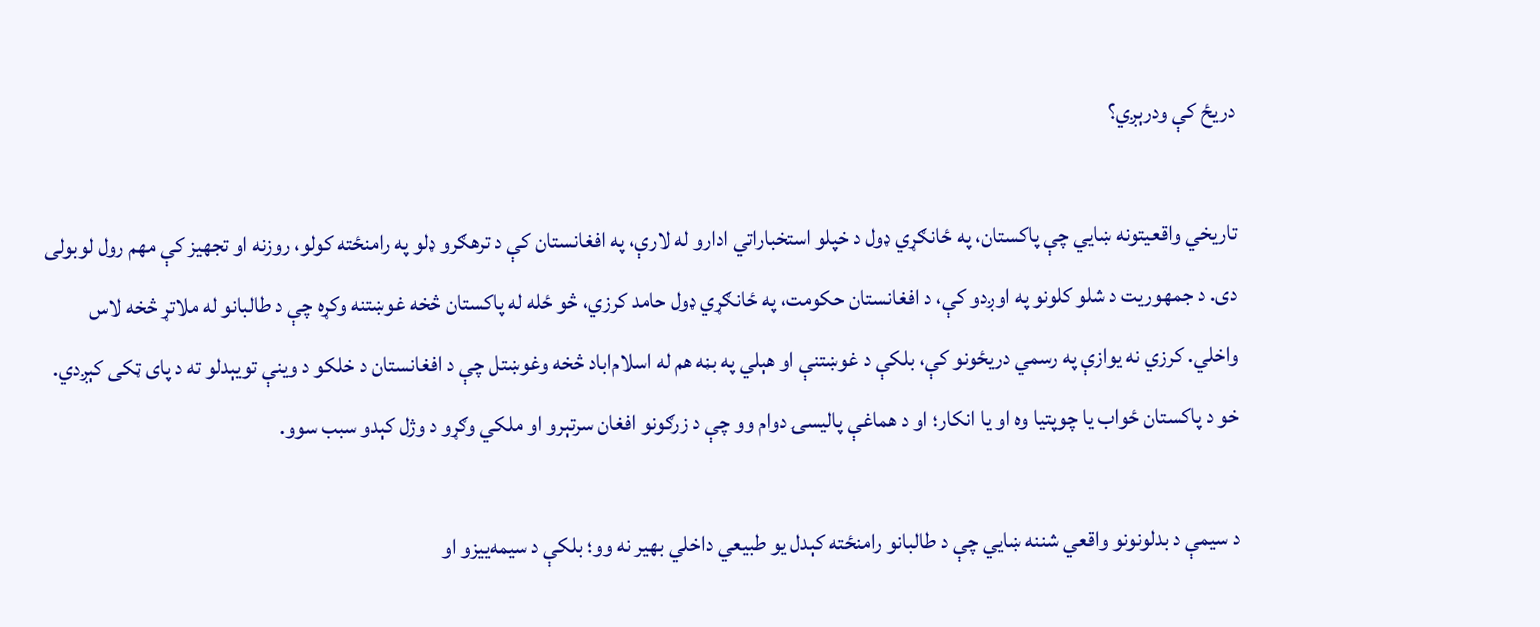دریځ کې ودرېږي؟

تاریخي واقعیتونه ښايي چې پاکستان، په ځانګړي ډول د خپلو استخباراتي ادارو له لارې، په افغانستان کې د ترهګرو ډلو په رامنځته کولو، روزنه او تجهیز کې مهم رول لوبولی دی. د جمهوریت د شلو کلونو په اوږدو کې، د افغانستان حکومت، په ځانګړي ډول حامد کرزي، څو ځله له پاکستان څخه غوښتنه وکړه چې د طالبانو له ملاتړ څخه لاس واخلي. کرزي نه یوازې په رسمي دریځونو کې، بلکې د غوښتنې او هېلي په بڼه هم له اسلام‌اباد څخه وغوښتل چې د افغانستان د خلکو د وینې تویېدلو ته د پای ټکی کېږدي. خو د پاکستان ځواب یا چوپتیا وه او یا انکار؛ او د هماغې پالیسۍ دوام وو چې د زرګونو افغان سرتېرو او ملکي وګړو د وژل کېدو سبب سوو.

د سیمې د بدلونونو واقعي شننه ښايي چې د طالبانو رامنځته کېدل یو طبیعي داخلي بهیر نه وو؛ بلکې د سیمه‌ییزو او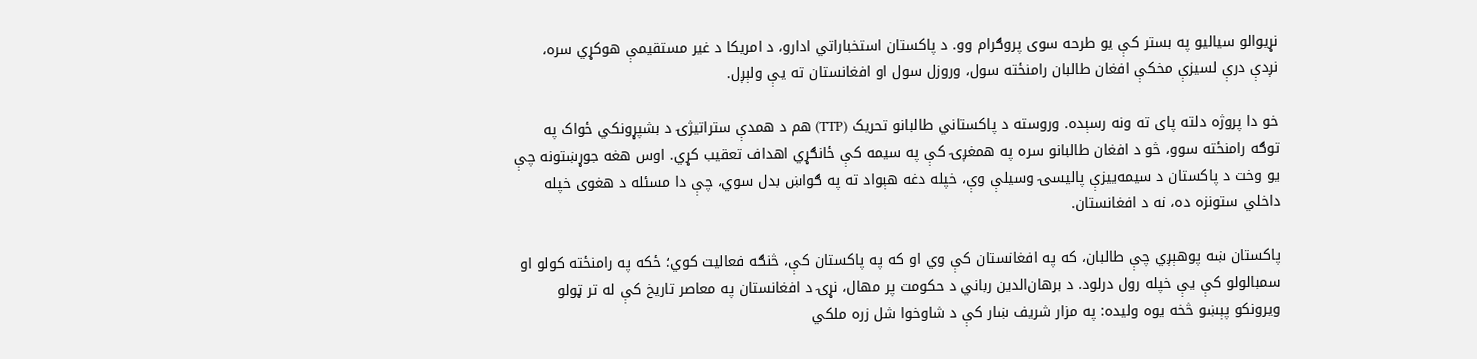نړیوالو سیالیو په بستر کې یو طرحه سوی پروګرام وو. د پاکستان استخباراتي ادارو، د امریکا د غیر مستقیمې هوکړي سره، نږدې درې لسیزې مخکې افغان طالبان رامنځته سول، وروزل سول او افغانستان ته یې ولېږل.

خو دا پروژه دلته پای ته ونه رسېده. وروسته د پاکستاني طالبانو تحریک (TTP) هم د همدې ستراتیژۍ د بشپړونکي ځواک په توګه رامنځته سوو، څو د افغان طالبانو سره په همغږۍ کې په سیمه کې ځانګړي اهداف تعقیب کړي. اوس هغه جوړښتونه چې یو وخت د پاکستان د سیمه‌ییزې پالیسۍ وسیلې وې، خپله دغه هېواد ته په ګواښ بدل سوي، چې دا مسئله د هغوی خپله داخلي ستونزه ده، نه د افغانستان.

پاکستان ښه پوهېږي چې طالبان، که په افغانستان کې وي او که په پاکستان کې، څنګه فعالیت کوي؛ ځکه په رامنځته کولو او سمبالولو کې یې خپله رول درلود. د برهان‌الدین رباني د حکومت پر مهال، نړۍ د افغانستان په معاصر تاريخ کې له تر ټولو ویرونکو پېښو څخه یوه ولیده: په مزار شریف ښار کې د شاوخوا شل زره ملکي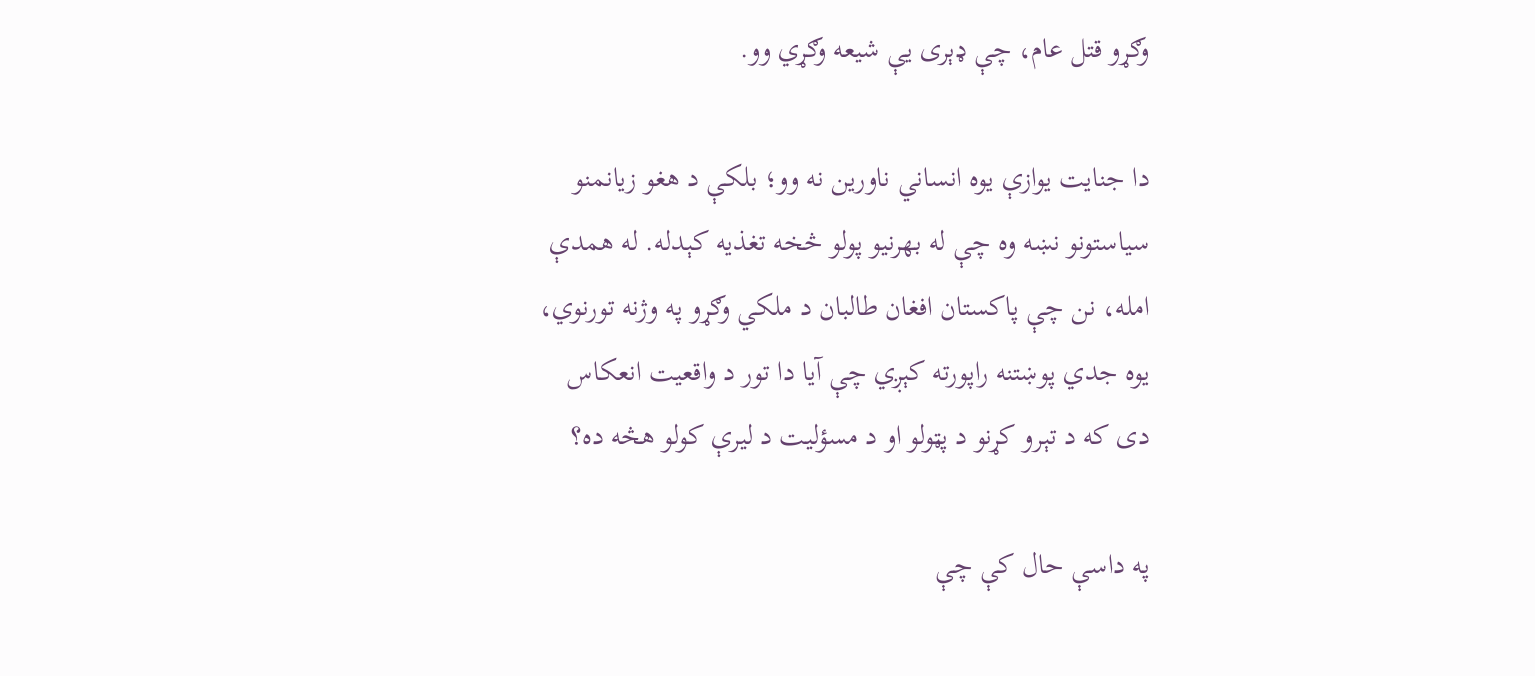وګړو قتل عام، چې ډېری یې شیعه وګړي وو.

دا جنایت یوازې یوه انساني ناورین نه وو؛ بلکې د هغو زیانمنو سیاستونو نښه وه چې له بهرنیو پولو څخه تغذیه کېدله. له همدې امله، نن چې پاکستان افغان طالبان د ملکي وګړو په وژنه تورنوي، یوه جدي پوښتنه راپورته کېږي چې آیا دا تور د واقعیت انعکاس دی که د تېرو کړنو د پټولو او د مسؤلیت د لیرې کولو هڅه ده؟

په داسې حال کې چې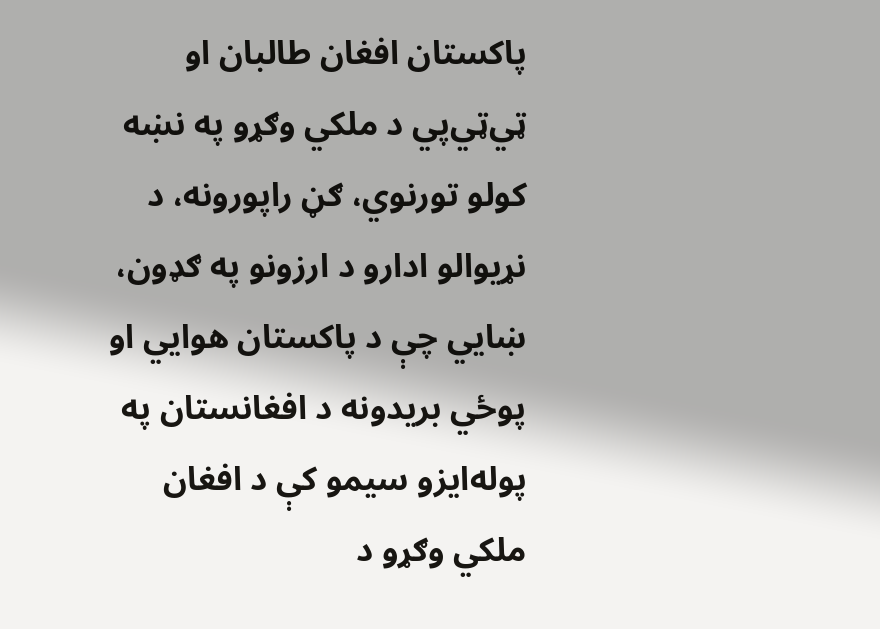پاکستان افغان طالبان او ټي‌ټي‌پي د ملکي وګړو په نښه کولو تورنوي، ګڼ راپورونه، د نړیوالو ادارو د ارزونو په ګډون، ښايي چې د پاکستان هوايي او پوځي بریدونه د افغانستان په پوله‌ایزو سیمو کې د افغان ملکي وګړو د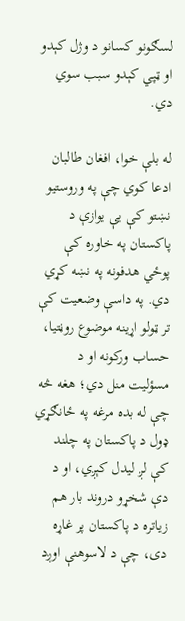لسګونو کسانو د وژل کېدو او ټپي کېدو سبب سوي دي.

له بلې خوا، افغان طالبان ادعا کوي چې په وروستیو نښتو کې یې یوازې د پاکستان په خاوره کې پوځي هدفونه په نښه کړي دي. په داسې وضعیت کې تر ټولو اړینه موضوع روڼتیا، حساب ورکونه او د مسؤلیت منل دي؛ هغه څه چې له بده مرغه په ځانګړي ډول د پاکستان په چلند کې لږ لیدل کېږي، او د دې شخړو دروند بار هم زیاتره د پاکستان پر غاړه دی، چې د لاسوهنې اوږد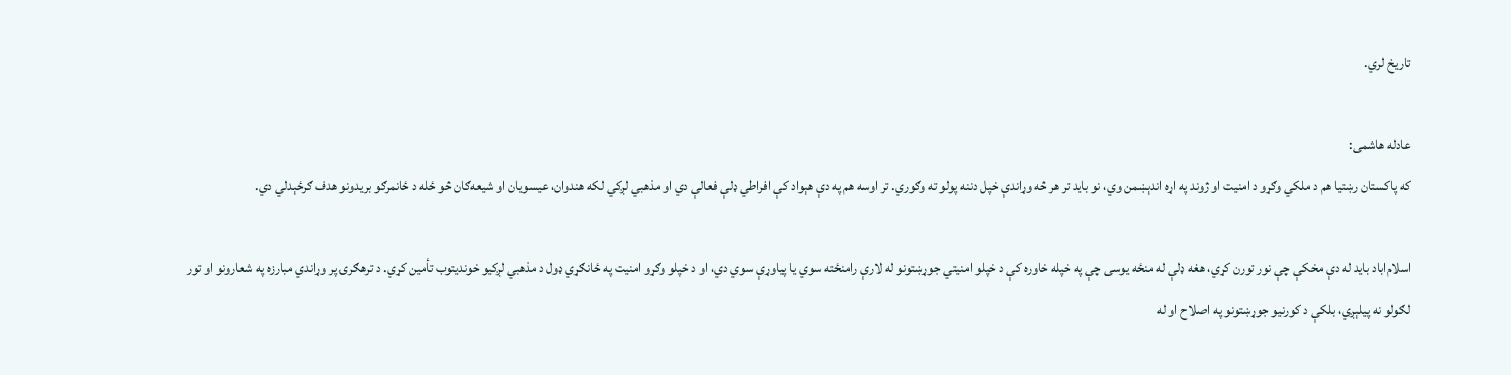تاریخ لري.

عادله هاشمی:
که پاکستان رښتیا هم د ملکي وګړو د امنیت او ژوند په اړه اندېښمن وي، نو باید تر هر څه وړاندې خپل دننه پولو ته وګوري. تر اوسه هم په دې هېواد کې افراطي ډلې فعالې دي او مذهبي لږکي لکه هندوان، عیسویان او شیعه‌ګان څو ځله د ځانمرګو بریدونو هدف ګرځېدلي دي.

اسلام‌اباد باید له دې مخکې چې نور تورن کړي، هغه ډلې له منځه یوسی چې په خپله خاوره کې د خپلو امنیتي جوړښتونو له لارې رامنځته سوي یا پیاوړې سوي دي، او د خپلو وګړو امنیت په ځانګړي ډول د مذهبي لږکیو خونديتوب تأمین کړي. د ترهګرۍ پر وړاندي مبارزه په شعارونو او تور لګولو نه پیلېږي، بلکې د کورنیو جوړښتونو په اصلاح او له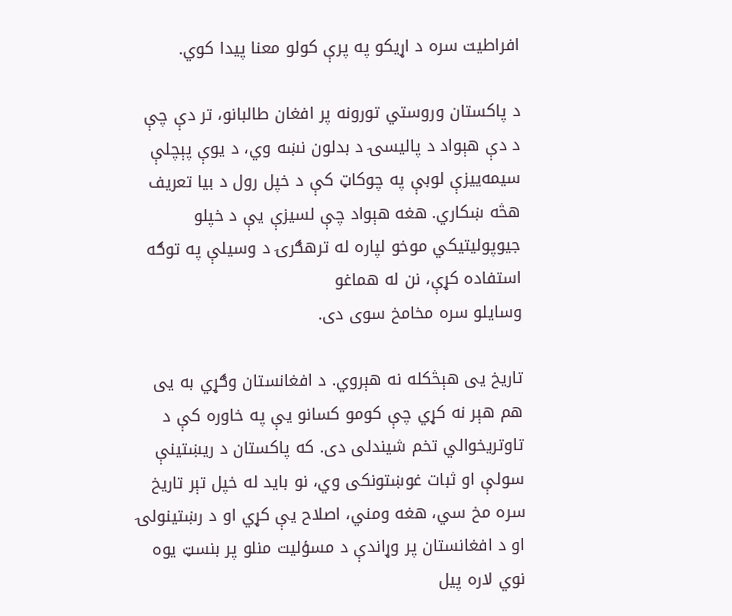افراطیت سره د اړیکو په پرې کولو معنا پیدا کوي.

د پاکستان وروستي تورونه پر افغان طالبانو، تر دې چې د دې هېواد د پالیسۍ د بدلون نښه وي، د یوې پېچلې سیمه‌ییزې لوبې په چوکاټ کې د خپل رول د بیا تعریف هڅه ښکاري. هغه هېواد چې لسیزې یې د خپلو جیوپولیتیکي موخو لپاره له ترهګرۍ د وسیلې په توګه استفاده کړې، نن له هماغو
وسایلو سره مخامخ سوی دی.

تاریخ یی هېڅکله نه هېروي. د افغانستان وګړي به یی هم هېر نه کړي چې کومو کسانو یې په خاوره کې د تاوتریخوالي تخم شیندلی دی. که پاکستان د ریښتینې سولې او ثبات غوښتونکی وي، نو باید له خپل تېر تاریخ سره مخ سي، هغه ومني، اصلاح یې کړي او د رښتینولۍ او د افغانستان پر وړاندې د مسؤلیت منلو پر بنسټ یوه نوي لاره پیل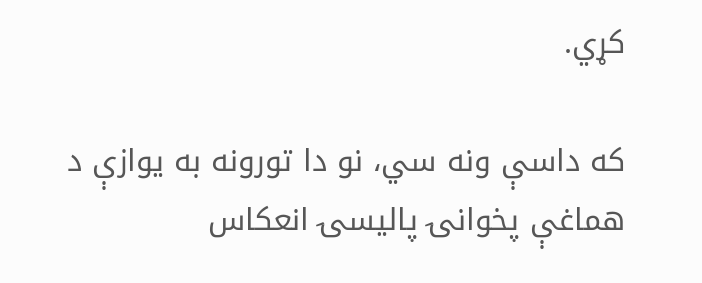کړي.

که داسې ونه سي، نو دا تورونه به یوازې د هماغې پخوانۍ پالیسۍ انعکاس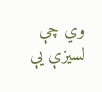وي چې لسیزې یې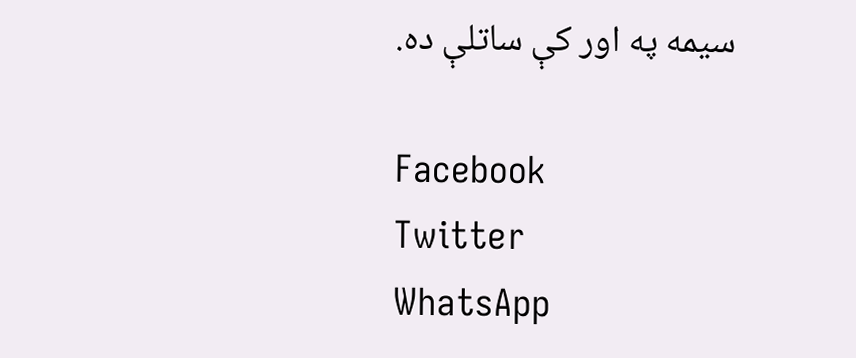سیمه په اور کې ساتلې ده.

Facebook
Twitter
WhatsApp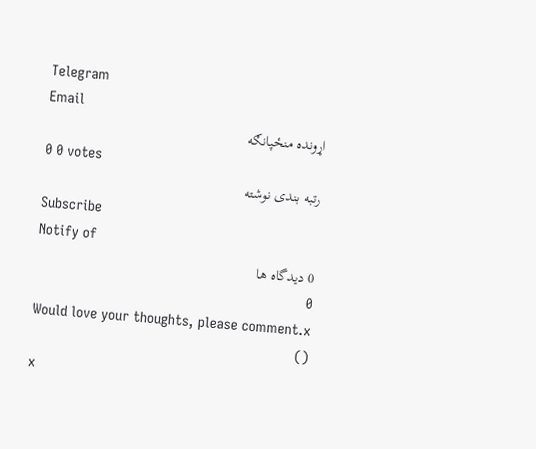Telegram
Email
اړونده منځپانګه
0 0 votes
رتبه بندی نوشته
Subscribe
Notify of
0 دیدگاه ها
0
Would love your thoughts, please comment.x
()
x